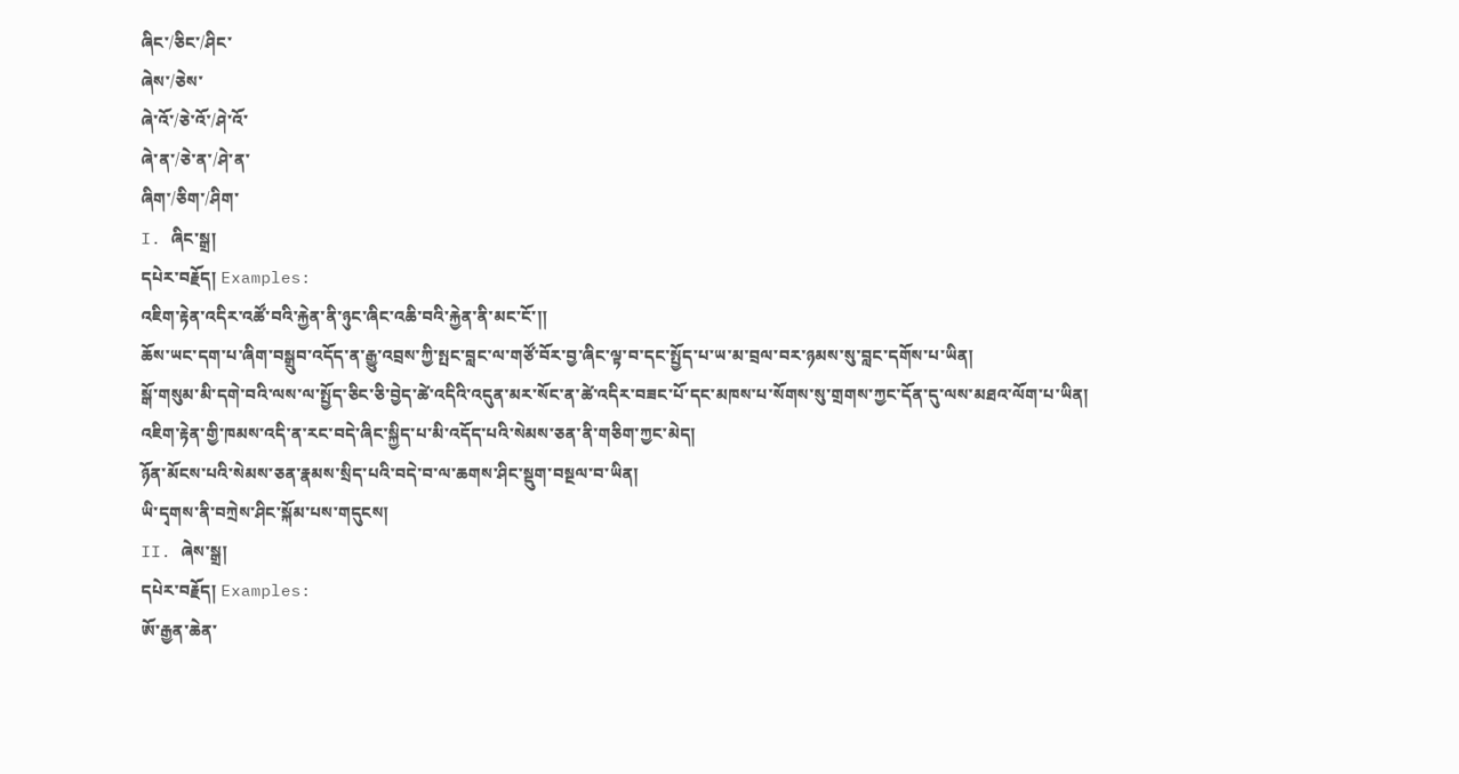ཞིང་/ཅིང་/ཤིང་
ཞེས་/ཅེས་
ཞེ་འོ་/ཅེ་འོ་/ཤེ་འོ་
ཞེ་ན་/ཅེ་ན་/ཤེ་ན་
ཞིག་/ཅིག་/ཤིག་
I. ཞིང་སྒྲ།
དཔེར་བརྗོད། Examples:
འཇིག་རྟེན་འདིར་འཚོ་བའི་རྐྱེན་ནི་ཉུང་ཞིང་འཆི་བའི་རྐྱེན་ནི་མང་ངོ་།།
ཆོས་ཡང་དག་པ་ཞིག་བསྒྲུབ་འདོད་ན་རྒྱུ་འབྲས་ཀྱི་སྤང་བླང་ལ་གཙོ་བོར་བྱ་ཞིང་ལྟ་བ་དང་སྤྱོད་པ་ཡ་མ་བྲལ་བར་ཉམས་སུ་བླང་དགོས་པ་ཡིན།
སྒོ་གསུམ་མི་དགེ་བའི་ལས་ལ་སྤྱོད་ཅིང་ཅི་བྱེད་ཚེ་འདིའི་འདུན་མར་སོང་ན་ཚེ་འདིར་བཟང་པོ་དང་མཁས་པ་སོགས་སུ་གྲགས་ཀྱང་དོན་དུ་ལས་མཐའ་ལོག་པ་ཡིན།
འཇིག་རྟེན་གྱི་ཁམས་འདི་ན་རང་བདེ་ཞིང་སྐྱིད་པ་མི་འདོད་པའི་སེམས་ཅན་ནི་གཅིག་ཀྱང་མེད།
ཉོན་མོངས་པའི་སེམས་ཅན་རྣམས་སྲིད་པའི་བདེ་བ་ལ་ཆགས་ཤིང་སྡུག་བསྔལ་བ་ཡིན།
ཡི་དྭགས་ནི་བཀྲེས་ཤིང་སྐོམ་པས་གདུངས།
II. ཞེས་སྒྲ།
དཔེར་བརྗོད། Examples:
ཨོ་རྒྱན་ཆེན་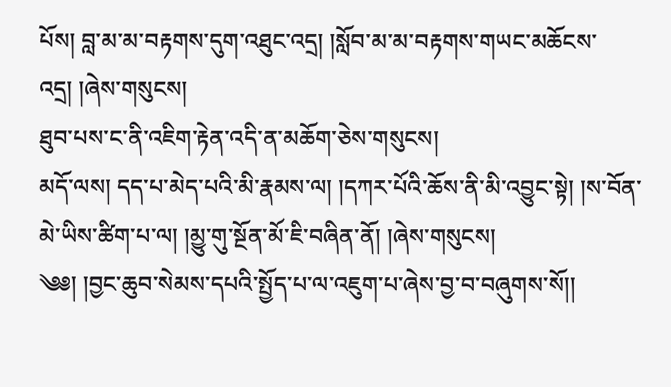པོས། བླ་མ་མ་བརྟགས་དུག་འཐུང་འདྲ། །སློབ་མ་མ་བརྟགས་གཡང་མཆོངས་འདྲ། །ཞེས་གསུངས།
ཐུབ་པས་ང་ནི་འཇིག་རྟེན་འདི་ན་མཆོག་ཅེས་གསུངས།
མདོ་ལས། དད་པ་མེད་པའི་མི་རྣམས་ལ། །དཀར་པོའི་ཆོས་ནི་མི་འབྱུང་སྟེ། །ས་བོན་མེ་ཡིས་ཚིག་པ་ལ། །མྱུ་གུ་སྔོན་མོ་ཇི་བཞིན་ནོ། །ཞེས་གསུངས།
༄༅། །བྱང་ཆུབ་སེམས་དཔའི་སྤྱོད་པ་ལ་འཇུག་པ་ཞེས་བྱ་བ་བཞུགས་སོ།།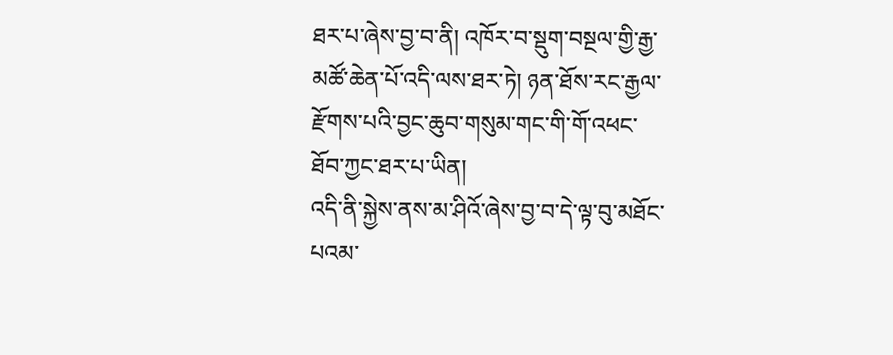ཐར་པ་ཞེས་བྱ་བ་ནི། འཁོར་བ་སྡུག་བསྔལ་གྱི་རྒྱ་མཚོ་ཆེན་པོ་འདི་ལས་ཐར་ཏེ། ཉན་ཐོས་རང་རྒྱལ་རྫོགས་པའི་བྱང་ཆུབ་གསུམ་གང་གི་གོ་འཕང་ཐོབ་ཀྱང་ཐར་པ་ཡིན།
འདི་ནི་སྐྱེས་ནས་མ་ཤིའོ་ཞེས་བྱ་བ་དེ་ལྟ་བུ་མཐོང་པའམ་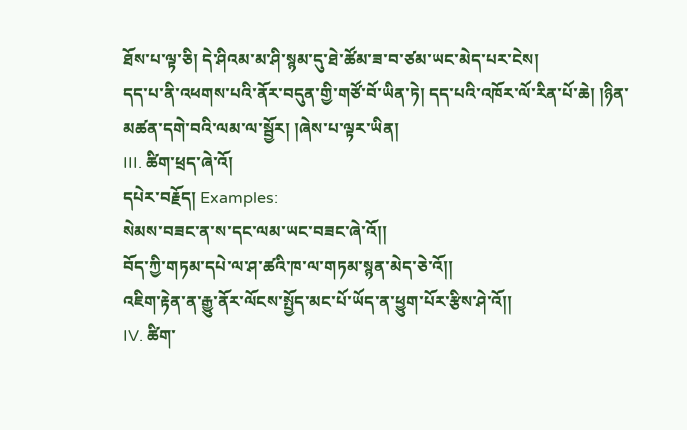ཐོས་པ་ལྟ་ཅི། དེ་ཤིའམ་མ་ཤི་སྙམ་དུ་ཐེ་ཚོམ་ཟ་བ་ཙམ་ཡང་མེད་པར་ངེས།
དད་པ་ནི་འཕགས་པའི་ནོར་བདུན་གྱི་གཙོ་བོ་ཡིན་ཏེ། དད་པའི་འཁོར་ལོ་རིན་པོ་ཆེ། །ཉིན་མཚན་དགེ་བའི་ལམ་ལ་སྦྱོར། །ཞེས་པ་ལྟར་ཡིན།
III. ཚིག་ཕྲད་ཞེ་འོ།
དཔེར་བརྗོད། Examples:
སེམས་བཟང་ན་ས་དང་ལམ་ཡང་བཟང་ཞེ་འོ།།
བོད་ཀྱི་གཏམ་དཔེ་ལ་ཤ་ཚའི་ཁ་ལ་གཏམ་སྙན་མེད་ཅེ་འོ།།
འཇིག་རྟེན་ན་རྒྱུ་ནོར་ལོངས་སྤྱོད་མང་པོ་ཡོད་ན་ཕྱུག་པོར་རྩིས་ཤེ་འོ།།
IV. ཚིག་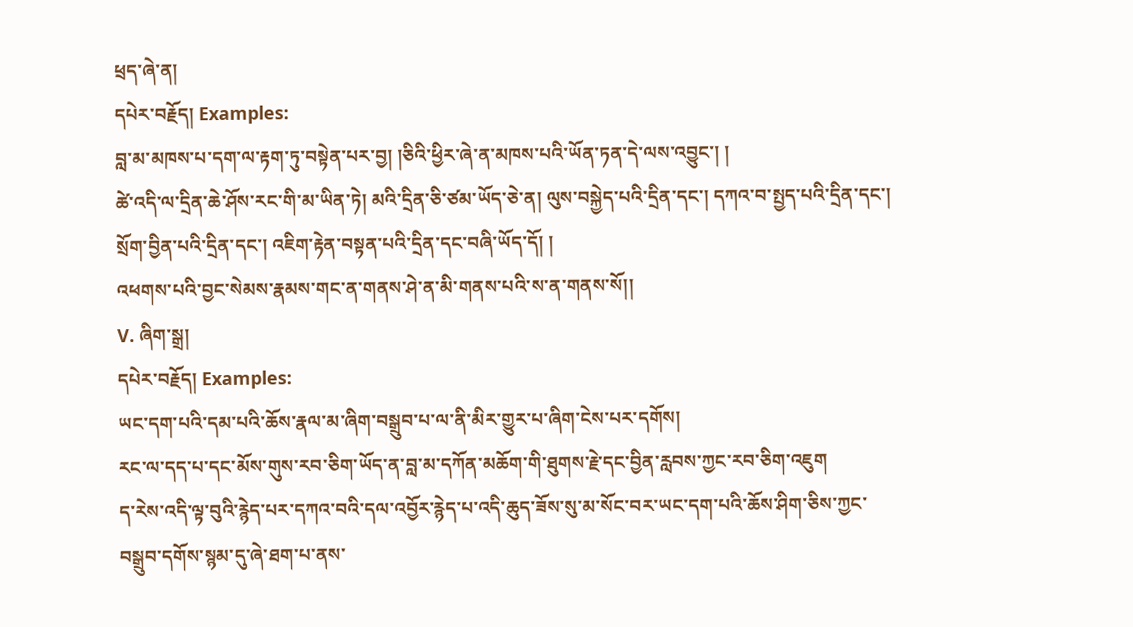ཕྲད་ཞེ་ན།
དཔེར་བརྗོད། Examples:
བླ་མ་མཁས་པ་དག་ལ་རྟག་ཏུ་བསྟེན་པར་བྱ། །ཅིའི་ཕྱིར་ཞེ་ན་མཁས་པའི་ཡོན་ཏན་དེ་ལས་འབྱུང་། །
ཚེ་འདི་ལ་དྲིན་ཆེ་ཤོས་རང་གི་མ་ཡིན་ཏེ། མའི་དྲིན་ཅི་ཙམ་ཡོད་ཅེ་ན། ལུས་བསྐྱེད་པའི་དྲིན་དང་། དཀའ་བ་སྤྱད་པའི་དྲིན་དང་། སྲོག་བྱིན་པའི་དྲིན་དང་། འཇིག་རྟེན་བསྟན་པའི་དྲིན་དང་བཞི་ཡོད་དོ། །
འཕགས་པའི་བྱང་སེམས་རྣམས་གང་ན་གནས་ཤེ་ན་མི་གནས་པའི་ས་ན་གནས་སོ།།
V. ཞིག་སྒྲ།
དཔེར་བརྗོད། Examples:
ཡང་དག་པའི་དམ་པའི་ཆོས་རྣལ་མ་ཞིག་བསྒྲུབ་པ་ལ་ནི་མིར་གྱུར་པ་ཞིག་ངེས་པར་དགོས།
རང་ལ་དད་པ་དང་མོས་གུས་རབ་ཅིག་ཡོད་ན་བླ་མ་དཀོན་མཆོག་གི་ཐུགས་རྗེ་དང་བྱིན་རླབས་ཀྱང་རབ་ཅིག་འཇུག
ད་རེས་འདི་ལྟ་བུའི་རྙེད་པར་དཀའ་བའི་དལ་འབྱོར་རྙེད་པ་འདི་ཆུད་ཟོས་སུ་མ་སོང་བར་ཡང་དག་པའི་ཆོས་ཤིག་ཅིས་ཀྱང་བསྒྲུབ་དགོས་སྙམ་དུ་ཞེ་ཐག་པ་ནས་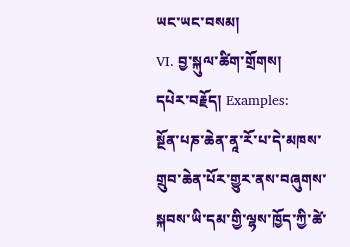ཡང་ཡང་བསམ།
VI. བྱ་སྐུལ་ཚིག་གྲོགས།
དཔེར་བརྗོད། Examples:
སྔོན་པཎ་ཆེན་ནཱ་རོ་པ་དེ་མཁས་གྲུབ་ཆེན་པོར་གྱུར་ནས་བཞུགས་སྐབས་ཡི་དམ་གྱི་ལྷས་ཁྱོད་ཀྱི་ཚེ་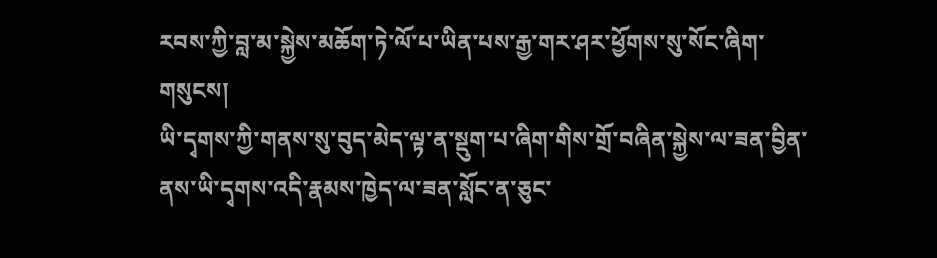རབས་ཀྱི་བླ་མ་སྐྱེས་མཆོག་ཏེ་ལོ་པ་ཡིན་པས་རྒྱ་གར་ཤར་ཕྱོགས་སུ་སོང་ཞིག་གསུངས།
ཡི་དྭགས་ཀྱི་གནས་སུ་བུད་མེད་ལྟ་ན་སྡུག་པ་ཞིག་གིས་གྲོ་བཞིན་སྐྱེས་ལ་ཟན་བྱིན་ནས་ཡི་དྭགས་འདི་རྣམས་ཁྱེད་ལ་ཟན་སློང་ན་ཅུང་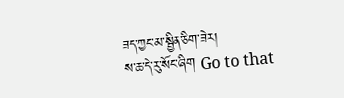ཟད་ཀྱང་མ་སྦྱིན་ཅིག་ཟེར།
ས་ཆ་དེ་རུ་སོང་ཞིག Go to that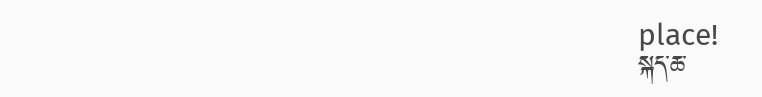place!
སྐད་ཆ་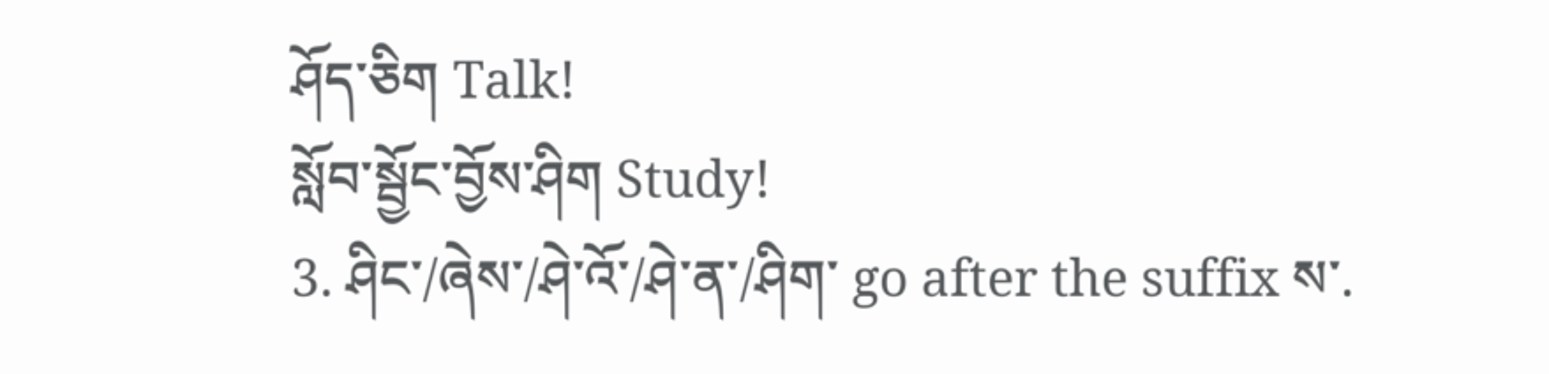ཤོད་ཅིག Talk!
སློབ་སྦྱོང་བྱོས་ཤིག Study!
3. ཤིང་/ཞེས་/ཤེ་འོ་/ཤེ་ན་/ཤིག་ go after the suffix ས་.